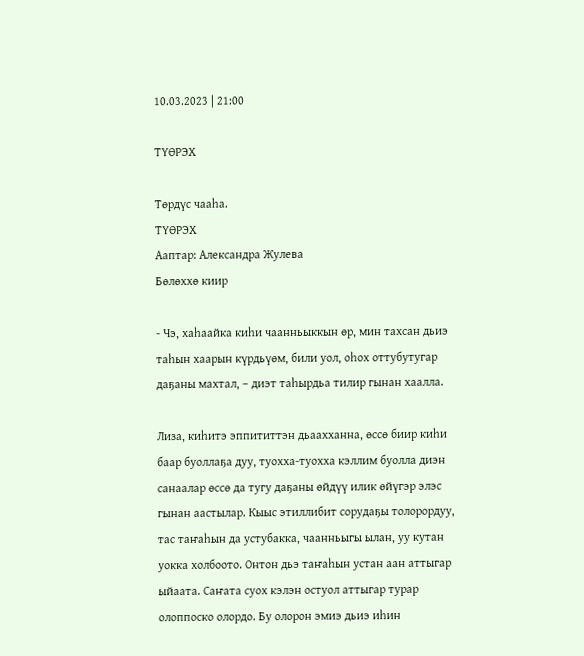10.03.2023 | 21:00

ТҮӨРЭХ

Төрдүс чааһа.
ТҮӨРЭХ
Ааптар: Александра Жулева
Бөлөххө киир

- Чэ, хаһаайка киһи чаанньыккын өр, мин тахсан дьиэ таһын хаарын күрдьүөм, били уол, оһох оттубутугар даҕаны махтал, – диэт таһырдьа тилир гынан хаалла.

Лиза, киһитэ эппититтэн дьаахханна, өссө биир киһи баар буоллаҕа дуу, туохха-туохха кэллим буолла диэн санаалар өссө да тугу даҕаны өйдүү илик өйүгэр элэс гынан аастылар. Кыыс этиллибит сорудаҕы толорордуу, тас таҥаһын да устубакка, чаанньыгы ылан, уу кутан уокка холбоото. Онтон дьэ таҥаһын устан аан аттыгар ыйаата. Саҥата суох кэлэн остуол аттыгар турар олоппоско олордо. Бу олорон эмиэ дьиэ иһин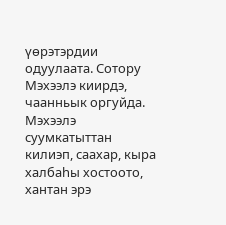үөрэтэрдии одуулаата. Сотору Мэхээлэ киирдэ, чаанньык оргуйда. Мэхээлэ суумкатыттан килиэп, саахар, кыра халбаһы хостоото, хантан эрэ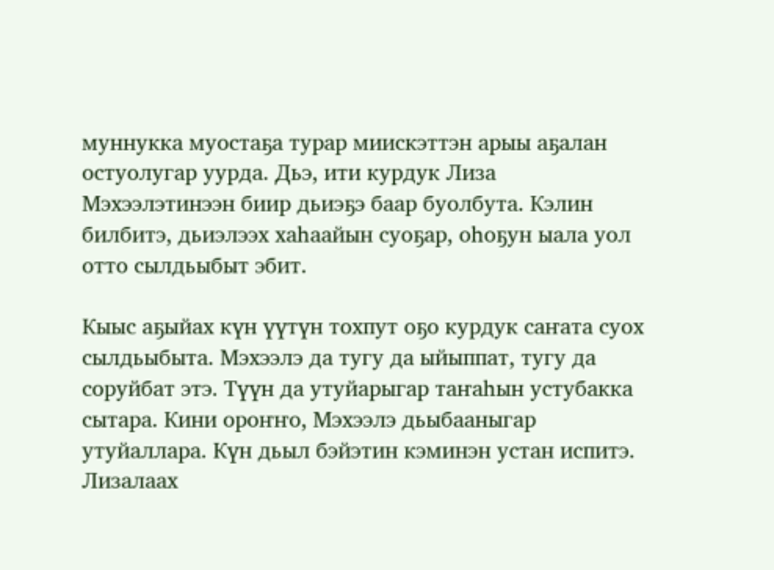муннукка муостаҕа турар миискэттэн арыы аҕалан остуолугар уурда. Дьэ, ити курдук Лиза Мэхээлэтинээн биир дьиэҕэ баар буолбута. Кэлин билбитэ, дьиэлээх хаһаайын суоҕар, оһоҕун ыала уол отто сылдьыбыт эбит.

Кыыс аҕыйах күн үүтүн тохпут оҕо курдук саҥата суох сылдьыбыта. Мэхээлэ да тугу да ыйыппат, тугу да соруйбат этэ. Түүн да утуйарыгар таҥаһын устубакка сытара. Кини ороҥҥо, Мэхээлэ дьыбааныгар утуйаллара. Күн дьыл бэйэтин кэминэн устан испитэ. Лизалаах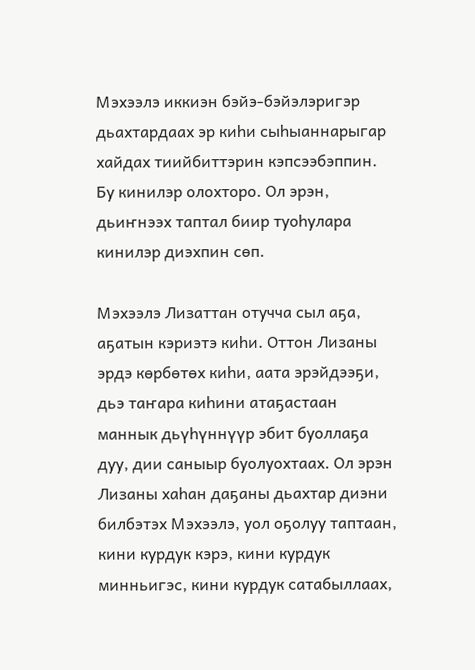Мэхээлэ иккиэн бэйэ-бэйэлэригэр дьахтардаах эр киһи сыһыаннарыгар хайдах тиийбиттэрин кэпсээбэппин. Бу кинилэр олохторо. Ол эрэн, дьиҥнээх таптал биир туоһулара кинилэр диэхпин сөп.

Мэхээлэ Лизаттан отучча сыл аҕа, аҕатын кэриэтэ киһи. Оттон Лизаны эрдэ көрбөтөх киһи, аата эрэйдээҕи, дьэ таҥара киһини атаҕастаан маннык дьүһүннүүр эбит буоллаҕа дуу, дии саныыр буолуохтаах. Ол эрэн Лизаны хаһан даҕаны дьахтар диэни билбэтэх Мэхээлэ, уол оҕолуу таптаан, кини курдук кэрэ, кини курдук минньигэс, кини курдук сатабыллаах,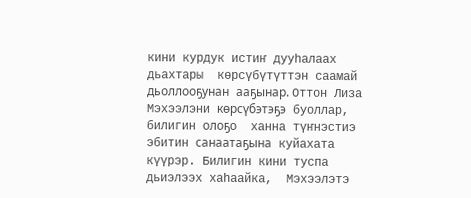кини курдук истиҥ дууһалаах  дьахтары  көрсүбүтүттэн саамай дьоллооҕунан ааҕынар. Оттон Лиза Мэхээлэни көрсүбэтэҕэ буоллар, билигин олоҕо  ханна түҥнэстиэ эбитин санаатаҕына куйахата күүрэр. Билигин кини туспа дьиэлээх хаһаайка,  Мэхээлэтэ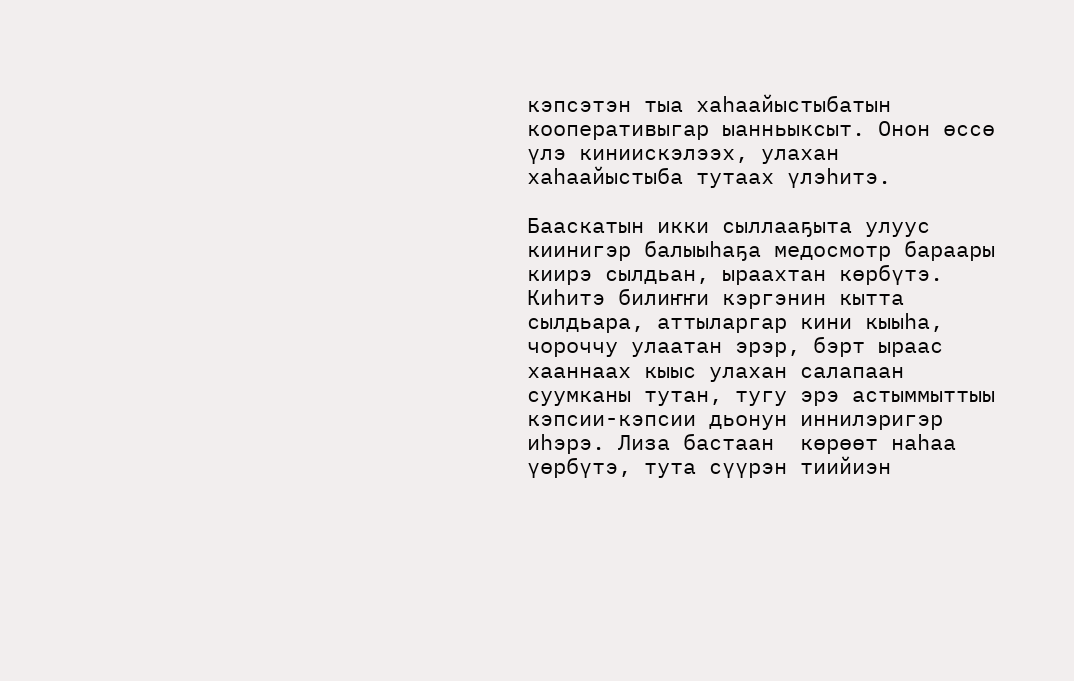кэпсэтэн тыа хаһаайыстыбатын кооперативыгар ыанньыксыт. Онон өссө үлэ киниискэлээх, улахан хаһаайыстыба тутаах үлэһитэ.

Бааскатын икки сыллааҕыта улуус киинигэр балыыһаҕа медосмотр бараары киирэ сылдьан, ыраахтан көрбүтэ. Киһитэ билиҥҥи кэргэнин кытта сылдьара, аттыларгар кини кыыһа, чороччу улаатан эрэр, бэрт ыраас хааннаах кыыс улахан салапаан суумканы тутан, тугу эрэ астыммыттыы кэпсии-кэпсии дьонун иннилэригэр иһэрэ. Лиза бастаан  көрөөт наһаа үөрбүтэ, тута сүүрэн тиийиэн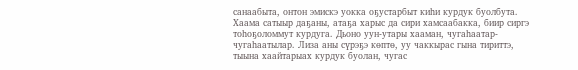санаабыта, онтон эмискэ уокка оҕустарбыт киһи курдук буолбута. Хаама сатыыр даҕаны, атаҕа харыс да сири хамсаабакка, биир сиргэ тоһоҕоломмут курдуга. Дьоно уун-утары хааман, чугаһаатар-чугаһаатылар. Лиза аны сүрэҕэ көптө, уу чаккырас гына тириттэ, тыына хаайтарыах курдук буолан, чугас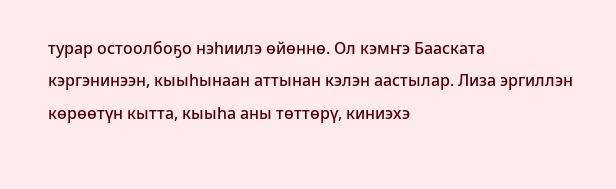турар остоолбоҕо нэһиилэ өйөннө. Ол кэмҥэ Бааската кэргэнинээн, кыыһынаан аттынан кэлэн аастылар. Лиза эргиллэн көрөөтүн кытта, кыыһа аны төттөрү, киниэхэ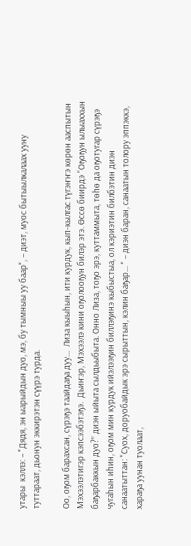утары  кэллэ: – "Дядя, эн ыарыйдын дуо, мэ, бу тымныы уу баар", – диэт, муос бытыылкалаах ууну туттараат, дьонун эккирэтэн сүүрэ турда.

Оо, оҕом барахсан, сүрэҕэ таайдаҕа дуу...  Лиза кыыһын, ити курдук, кып-кылгас түгэҥҥэ көрөн ааспытын Мэхээлэтигэр кэпсээбэтэҕэ.  Дьиҥэр, Мэхээлэ кини оҕолооҕун билэр этэ. Өссө биирдэ “Оҕоҕун ылыаххын баҕарбаккын дуо?” диэн ыйыта сылдьыбыта. Онно Лиза, тоҕо эрэ, куттаммыта, төһө да оҕотугар сүрэҕэ чугаһын иһин, оҕом мин курдук ийэлээҕин биллэҕинэ кыбыстыа, ол кэриэтин билбэтин диэн санаатыттан: "Суох, доруобайдык эрэ сырыттын, кэлин баҕар... " – диэн баран, санаатын толору эппэккэ, хараҕа уунан туолаат,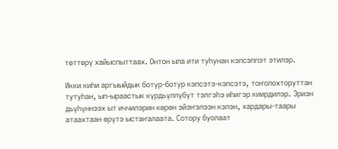төттөрү хайыспыттаах. Онтон ыла ити туһунан кэпсэппэт этилэр.

Икки киһи аргыыйдык ботур-ботур кэпсэтэ-кэпсэтэ, тоҥолохторуттан тутуһан, ып-ыраастык күрдьүллүбүт тэлгэһэ иһигэр киирдилэр. Эриэн дьүһүннээх ыт иччилэрин көрөн эйэҥэлээн кэлэн, хардары-таары атаахтаан өрүтэ ыстаҥалаата. Сотору буолаат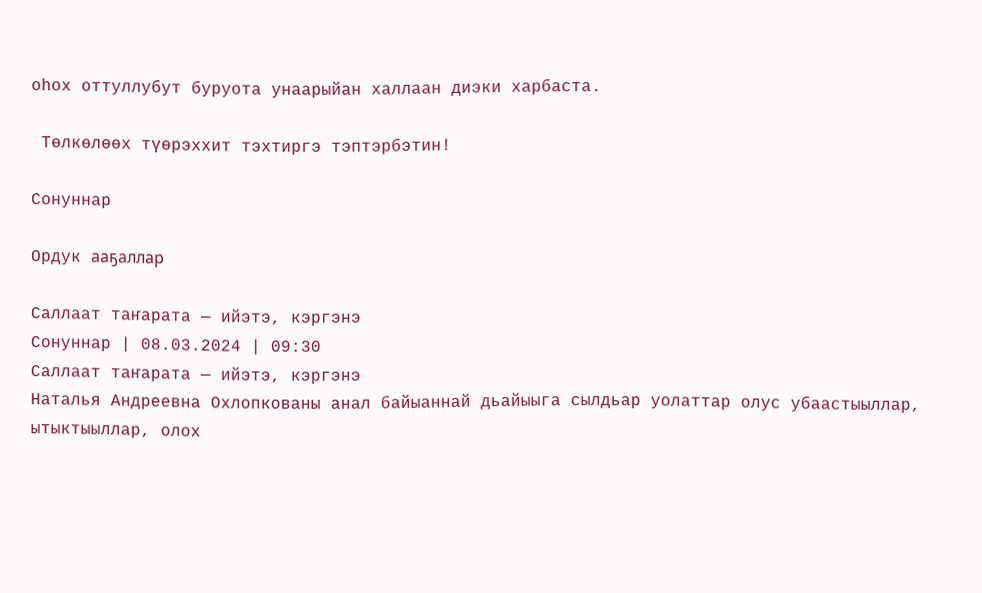оһох оттуллубут буруота унаарыйан халлаан диэки харбаста.

 Төлкөлөөх түөрэххит тэхтиргэ тэптэрбэтин!

Сонуннар

Ордук ааҕаллар

Саллаат таҥарата — ийэтэ, кэргэнэ
Сонуннар | 08.03.2024 | 09:30
Саллаат таҥарата — ийэтэ, кэргэнэ
Наталья Андреевна Охлопкованы анал байыаннай дьайыыга сылдьар уолаттар олус убаастыыллар, ытыктыыллар, олох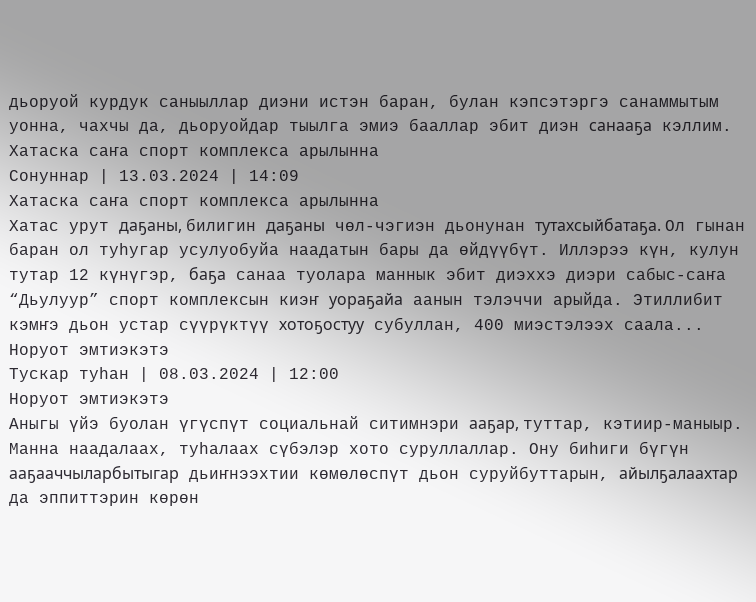дьоруой курдук саныыллар диэни истэн баран, булан кэпсэтэргэ санаммытым уонна, чахчы да, дьоруойдар тыылга эмиэ бааллар эбит диэн санааҕа кэллим.
Хатаска саҥа спорт комплекса арылынна
Сонуннар | 13.03.2024 | 14:09
Хатаска саҥа спорт комплекса арылынна
Хатас урут даҕаны, билигин даҕаны чөл-чэгиэн дьонунан тутахсыйбатаҕа. Ол гынан баран ол туһугар усулуобуйа наадатын бары да өйдүүбүт. Иллэрээ күн, кулун тутар 12 күнүгэр, баҕа санаа туолара маннык эбит диэххэ диэри сабыс-саҥа “Дьулуур” спорт комплексын киэҥ уораҕайа аанын тэлэччи арыйда. Этиллибит кэмҥэ дьон устар сүүрүктүү хотоҕостуу субуллан, 400 миэстэлээх саала...
Норуот эмтиэкэтэ
Тускар туһан | 08.03.2024 | 12:00
Норуот эмтиэкэтэ
Аныгы үйэ буолан үгүспүт социальнай ситимнэри ааҕар, туттар, кэтиир-маныыр. Манна наадалаах, туһалаах сүбэлэр хото суруллаллар. Ону биһиги бүгүн ааҕааччыларбытыгар дьиҥнээхтии көмөлөспүт дьон суруйбуттарын, айылҕалаахтар да эппиттэрин көрөн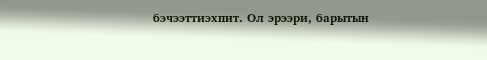бэчээттиэхпит. Ол эрээри, барытын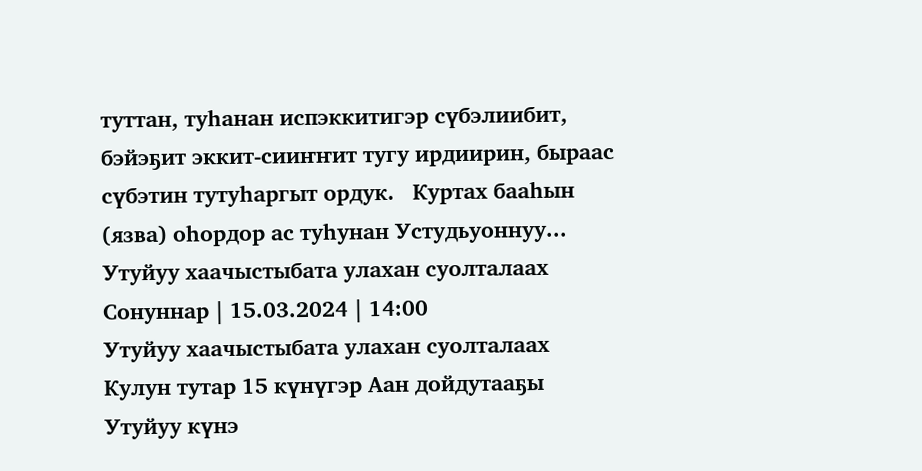туттан, туһанан испэккитигэр сүбэлиибит, бэйэҕит эккит-сииҥҥит тугу ирдиирин, быраас сүбэтин тутуһаргыт ордук.   Куртах бааһын (язва) оһордор ас туһунан Устудьуоннуу...
Утуйуу хаачыстыбата улахан суолталаах
Сонуннар | 15.03.2024 | 14:00
Утуйуу хаачыстыбата улахан суолталаах
Кулун тутар 15 күнүгэр Аан дойдутааҕы Утуйуу күнэ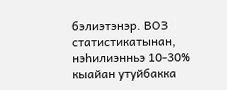бэлиэтэнэр. ВОЗ статистикатынан, нэһилиэнньэ 10-30% кыайан утуйбакка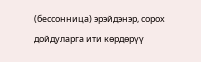(бессонница) эрэйдэнэр, сорох дойдуларга ити көрдөрүү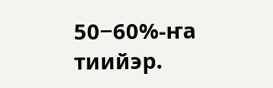50−60%-ҥа тиийэр.